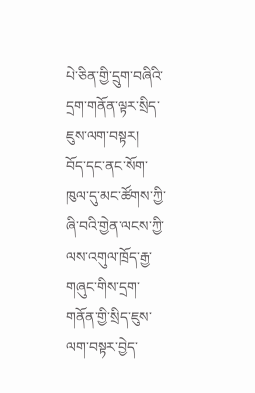པེ་ཅིན་གྱི་དྲུག་བཞིའི་དྲག་གནོན་ལྟར་སྲིད་ཇུས་ལག་བསྟར།
བོད་དང་ནང་སོག་ཁུལ་དུ་མང་ཚོགས་ཀྱི་ཞི་བའི་གྱེན་ལངས་ཀྱི་ལས་འགུལ་ཁྲོད་རྒྱ་གཞུང་གིས་དྲག་གནོན་གྱི་སྲིད་ཇུས་ལག་བསྟར་བྱེད་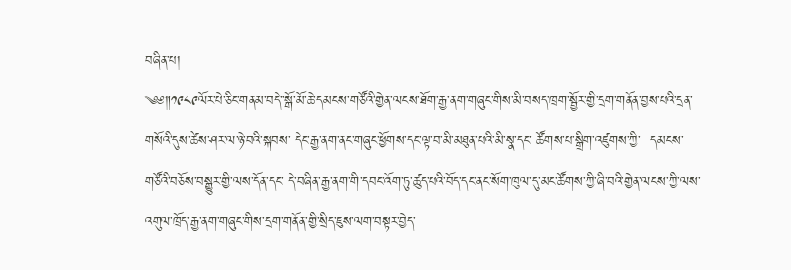བཞིན་པ།
༄༅༎༡༩༨༩ལོར་པེ་ཅིང་གནམ་བདེ་་སྒོ་མོ་ཆེ་དམངས་གཙོའི་གྱེན་ལངས་ཐོག་རྒྱ་ནག་གཞུང་གིས་མི་བསད་ཁྲག་སྦྱོར་གྱི་དྲག་གནོན་བྱས་པའི་དྲན་གསོའི་དུས་ཚེས་ཤར་ལ་ཉེ་བའི་སྐབས་ དེང་རྒྱ་ནག་ནང་གཞུང་ཕྱོགས་དང་ལྟ་བ་མི་མཐུན་པའི་མི་སྣ་དང་ ཚོགས་པ་སྒྲིག་འཛུགས་ཀྱི་  དམངས་གཙོའི་བཅོས་བསྒྱུར་གྱི་ལས་དོན་དང་ དེ་བཞིན་རྒྱ་ནག་གི་དབང་འོག་ཏུ་ཚུད་པའི་བོད་དང་ནང་སོག་ཁུལ་དུ་མང་ཚོགས་ཀྱི་ཞི་བའི་གྱེན་ལངས་ཀྱི་ལས་འགུལ་ཁྲོད་རྒྱ་ནག་གཞུང་གིས་དྲག་གནོན་གྱི་སྲིད་ཇུས་ལག་བསྟར་བྱེད་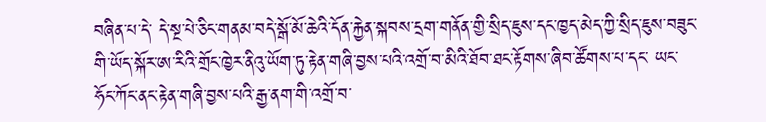བཞིན་པ་དེ་ དེ་སྔ་པེ་ཅིང་གནམ་བདེ་སྒོ་མོ་ཆེའི་དོན་རྐྱེན་སྐབས་དྲག་གནོན་གྱི་སྲིད་ཇུས་དང་ཁྱད་མེད་ཀྱི་སྲིད་ཇུས་བཟུང་གི་ཡོད་སྐོར་ཨ་རིའི་གྲོང་ཁྱེར་ནིའུ་ཡོག་ཏུ་རྟེན་གཞི་བྱས་པའི་འགྲོ་བ་མིའི་ཐོབ་ཐང་རྟོགས་ཞིབ་ཚོགས་པ་དང་ ཡང་ཧོང་ཀོང་ནང་རྟེན་གཞི་བྱས་པའི་རྒྱ་ནག་གི་འགྲོ་བ་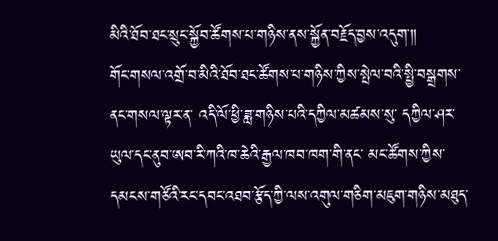མིའི་ཐོབ་ཐང་སྲུང་སྐྱོབ་ཚོགས་པ་གཉིས་ནས་སྐྱོན་བརྗོད་བྱས་འདུག་༎
གོང་གསལ་འགྲོ་བ་མིའི་ཐོབ་ཐང་ཚོགས་པ་གཉིས་ཀྱིས་སྤེལ་བའི་སྤྱི་བསྒྲགས་ནང་གསལ་ལྟར་ན་ འདི་ལོ་ཕྱི་ཟླ་གཉིས་པའི་དཀྱིལ་མཚམས་སུ་ དཀྱིལ་ཤར་ཡུལ་དང་ནུབ་ཨབ་རི་ཀའི་ཁ་ཆེའི་རྒྱལ་ཁབ་ཁག་གི་ནང་ མང་ཚོགས་ཀྱིས་དམངས་གཙོའི་རང་དབང་འཐབ་རྩོད་ཀྱི་ལས་འགུལ་གཅིག་མཇུག་གཉིས་མཐུད་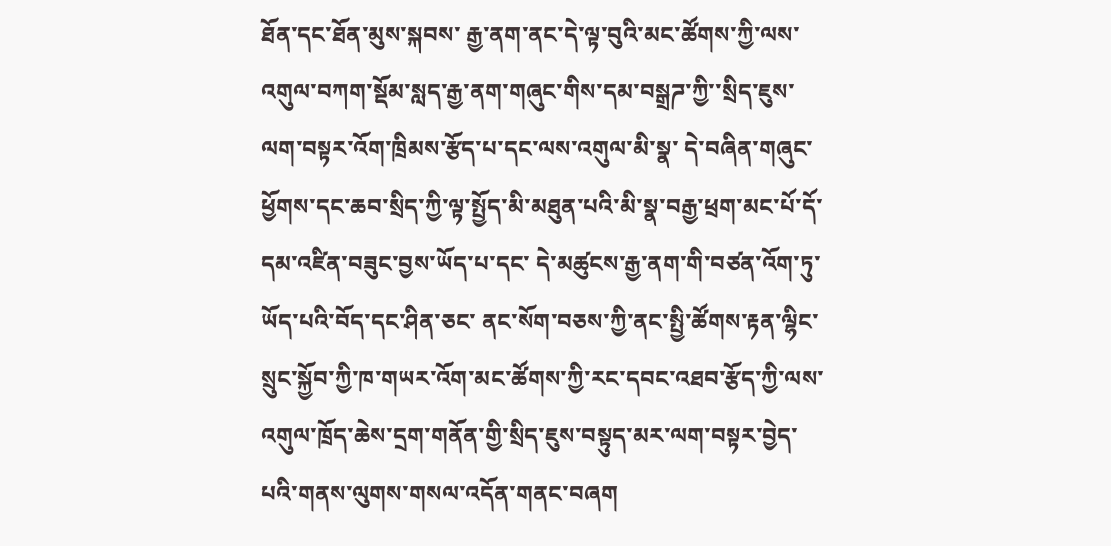ཐོན་དང་ཐོན་མུས་སྐབས་ རྒྱ་ནག་ནང་དེ་ལྟ་བུའི་མང་ཚོགས་ཀྱི་ལས་འགུལ་བཀག་སྡོམ་སླད་རྒྱ་ནག་གཞུང་གིས་དམ་བསྒྲཌ་ཀྱི་་སྲིད་ཇུས་ལག་བསྟར་འོག་ཁྲིམས་རྩོད་པ་དང་ལས་འགུལ་མི་སྣ་ དེ་བཞིན་གཞུང་ཕྱོགས་དང་ཆབ་སྲིད་ཀྱི་ལྟ་སྤྱོད་མི་མཐུན་པའི་མི་སྣ་བརྒྱ་ཕྲག་མང་པོ་དོ་དམ་འཛིན་བཟུང་བྱས་ཡོད་པ་དང་ དེ་མཚུངས་རྒྱ་ནག་གི་བཙན་འོག་ཏུ་ཡོད་པའི་བོད་དང་ཤིན་ཅང་ ནང་སོག་བཅས་ཀྱི་ནང་སྤྱི་ཚོགས་རྟན་ལྷིང་སྲུང་སྐྱོབ་ཀྱི་ཁ་གཡར་འོག་མང་ཚོགས་ཀྱི་རང་དབང་འཐབ་རྩོད་ཀྱི་ལས་འགུལ་ཁྲོད་ཆེས་དྲག་གནོན་གྱི་སྲིད་ཇུས་བསྟུད་མར་ལག་བསྟར་བྱེད་པའི་གནས་ལུགས་གསལ་འདོན་གནང་བཞག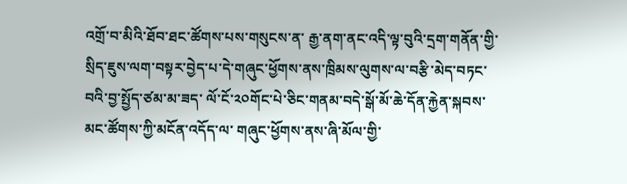འགྲོ་བ་མིའི་ཐོབ་ཐང་ཚོགས་པས་གསུངས་ན་ རྒྱ་ནག་ནང་འདི་ལྟ་བུའི་དྲག་གནོན་གྱི་སྲིད་ཇུས་ལག་བསྟར་བྱེད་པ་དེ་གཞུང་ཕྱོགས་ནས་ཁྲིམས་ལུགས་ལ་བརྩི་མེད་བཏང་བའི་བྱ་སྤྱོད་ཙམ་མ་ཟད་ ལོ་ངོ་༢༠གོང་པེ་ཅིང་གནམ་བདེ་སྒོ་མོ་ཆེ་དོན་རྐྱེན་སྐབས་མང་ཚོགས་ཀྱི་མངོན་འདོད་ལ་ གཞུང་ཕྱོགས་ནས་ཞི་མོལ་གྱི་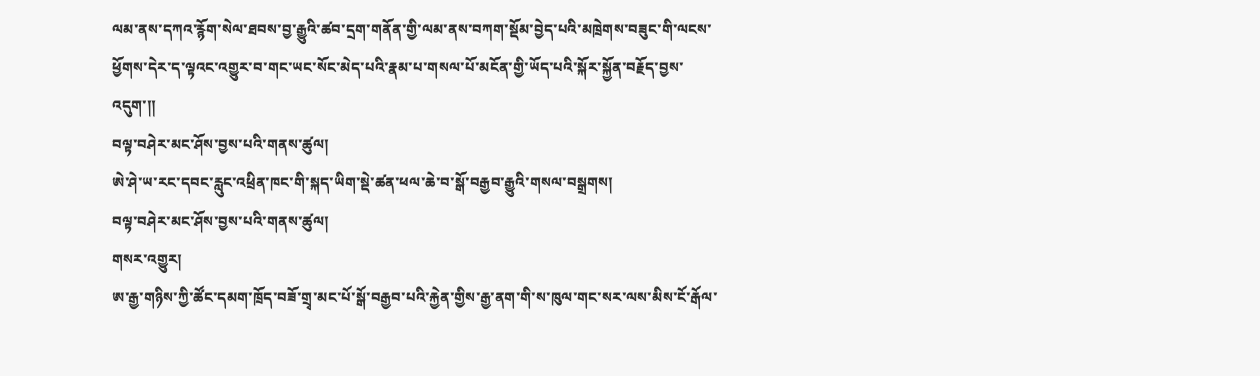ལམ་ནས་དཀའ་རྙོག་སེལ་ཐབས་བྱ་རྒྱུའི་ཚབ་དྲག་གནོན་གྱི་ལམ་ནས་བཀག་སྡོམ་བྱེད་པའི་མཁྲེགས་བཟུང་གི་ལངས་ཕྱོགས་དེར་ད་ལྟའང་འགྱུར་བ་གང་ཡང་སོང་མེད་པའི་རྣམ་པ་གསལ་པོ་མངོན་གྱི་ཡོད་པའི་སྐོར་སྐྱོན་བརྗོད་བྱས་འདུག་༎
བལྟ་བཤེར་མང་ཤོས་བྱས་པའི་གནས་ཚུལ།
ཨེ་ཤེ་ཡ་རང་དབང་རླུང་འཕྲིན་ཁང་གི་སྐད་ཡིག་སྡེ་ཚན་ཕལ་ཆེ་བ་སྒོ་བརྒྱབ་རྒྱུའི་གསལ་བསྒྲགས།
བལྟ་བཤེར་མང་ཤོས་བྱས་པའི་གནས་ཚུལ།
གསར་འགྱུར།
ཨ་རྒྱ་གཉིས་ཀྱི་ཚོང་དམག་ཁྲོད་བཟོ་གྲྭ་མང་པོ་སྒོ་བརྒྱབ་པའི་རྐྱེན་གྱིས་རྒྱ་ནག་གི་ས་ཁུལ་གང་སར་ལས་མིས་ངོ་རྒོལ་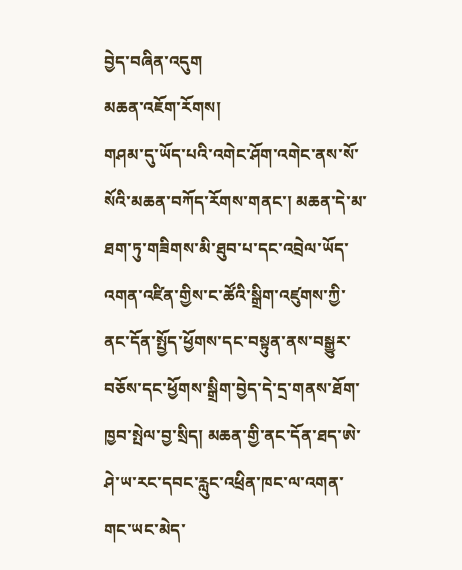བྱེད་བཞིན་འདུག
མཆན་འཇོག་རོགས།
གཤམ་དུ་ཡོད་པའི་འགེང་ཤོག་འགེང་ནས་སོ་སོའི་མཆན་བཀོད་རོགས་གནང་། མཆན་དེ་མ་ཐག་ཏུ་གཟིགས་མི་ཐུབ་པ་དང་འབྲེལ་ཡོད་འགན་འཛིན་གྱིས་ང་ཚོའི་སྒྲིག་འཛུགས་ཀྱི་ནང་དོན་སྤྱོད་ཕྱོགས་དང་བསྟུན་ནས་བསྒྱུར་བཅོས་དང་ཕྱོགས་སྒྲིག་བྱེད་དེ་དྲ་གནས་ཐོག་ཁྱབ་སྤེལ་བྱ་སྲིད། མཆན་གྱི་ནང་དོན་ཐད་ཨེ་ཤེ་ཡ་རང་དབང་རླུང་འཕྲིན་ཁང་ལ་འགན་གང་ཡང་མེད་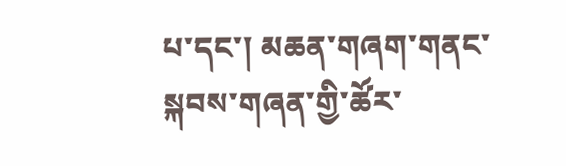པ་དང་། མཆན་གཞག་གནང་སྐབས་གཞན་གྱི་ཚོར་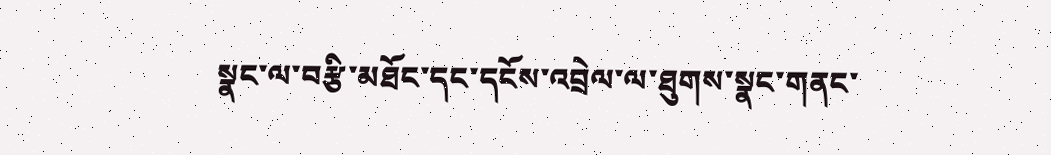སྣང་ལ་བརྩི་མཐོང་དང་དངོས་འབྲེལ་ལ་ཐུགས་སྣང་གནང་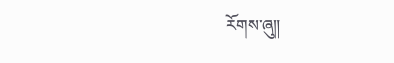རོགས་ཞུ༎